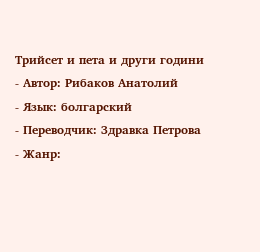Трийсет и пета и други години
- Автор: Рибаков Анатолий
- Язык: болгарский
- Переводчик: Здравка Петрова
- Жанр: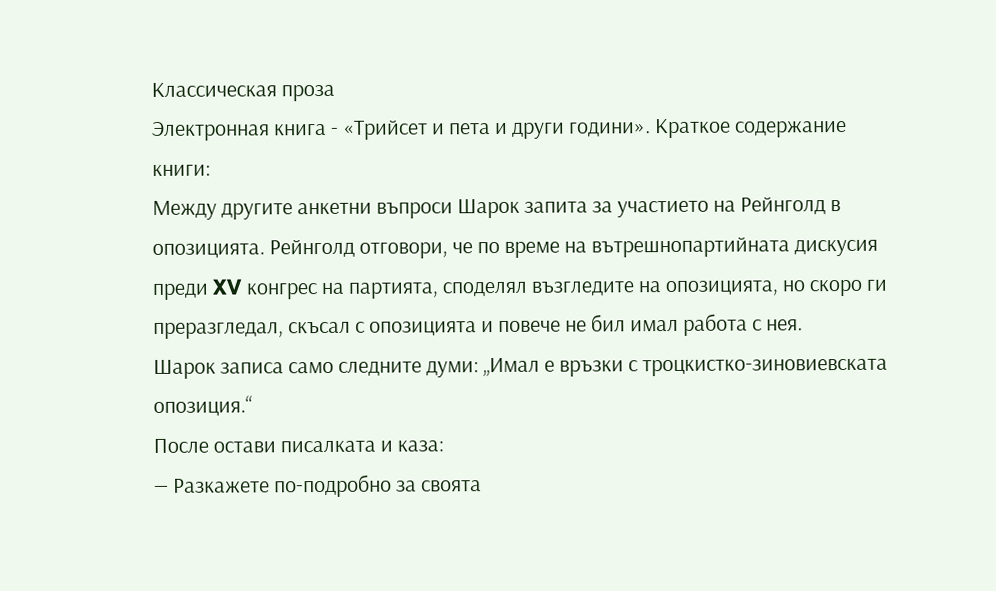Классическая проза
Электронная книга - «Трийсет и пета и други години». Краткое содержание книги:
Между другите анкетни въпроси Шарок запита за участието на Рейнголд в опозицията. Рейнголд отговори, че по време на вътрешнопартийната дискусия преди XV конгрес на партията, споделял възгледите на опозицията, но скоро ги преразгледал, скъсал с опозицията и повече не бил имал работа с нея.
Шарок записа само следните думи: „Имал е връзки с троцкистко-зиновиевската опозиция.“
После остави писалката и каза:
— Разкажете по-подробно за своята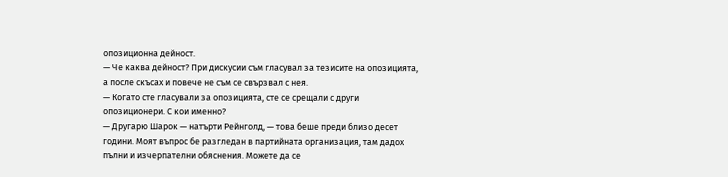опозиционна дейност.
— Че каква дейност? При дискусии съм гласувал за тезисите на опозицията, а после скъсах и повече не съм се свързвал с нея.
— Когато сте гласували за опозицията, сте се срещали с други опозиционери. С кои именно?
— Другарю Шарок — натърти Рейнголд, — това беше преди близо десет години. Моят въпрос бе разгледан в партийната организация, там дадох пълни и изчерпателни обяснения. Можете да се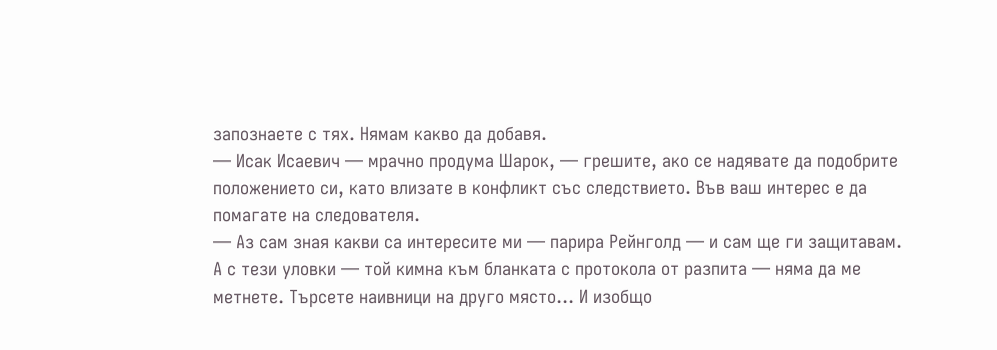запознаете с тях. Нямам какво да добавя.
— Исак Исаевич — мрачно продума Шарок, — грешите, ако се надявате да подобрите положението си, като влизате в конфликт със следствието. Във ваш интерес е да помагате на следователя.
— Аз сам зная какви са интересите ми — парира Рейнголд — и сам ще ги защитавам. А с тези уловки — той кимна към бланката с протокола от разпита — няма да ме метнете. Търсете наивници на друго място… И изобщо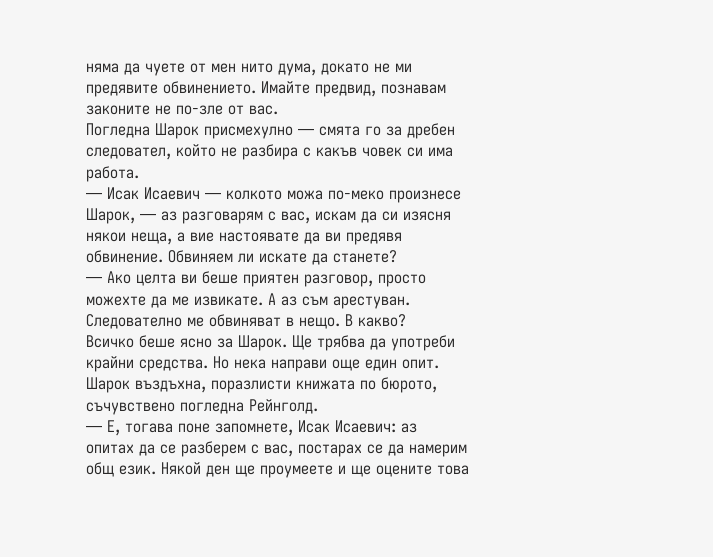няма да чуете от мен нито дума, докато не ми предявите обвинението. Имайте предвид, познавам законите не по-зле от вас.
Погледна Шарок присмехулно — смята го за дребен следовател, който не разбира с какъв човек си има работа.
— Исак Исаевич — колкото можа по-меко произнесе Шарок, — аз разговарям с вас, искам да си изясня някои неща, а вие настоявате да ви предявя обвинение. Обвиняем ли искате да станете?
— Ако целта ви беше приятен разговор, просто можехте да ме извикате. А аз съм арестуван. Следователно ме обвиняват в нещо. В какво?
Всичко беше ясно за Шарок. Ще трябва да употреби крайни средства. Но нека направи още един опит.
Шарок въздъхна, поразлисти книжата по бюрото, съчувствено погледна Рейнголд.
— Е, тогава поне запомнете, Исак Исаевич: аз опитах да се разберем с вас, постарах се да намерим общ език. Някой ден ще проумеете и ще оцените това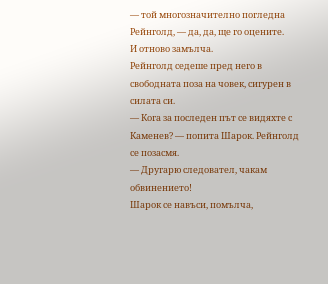— той многозначително погледна Рейнголд, — да, да, ще го оцените.
И отново замълча.
Рейнголд седеше пред него в свободната поза на човек, сигурен в силата си.
— Кога за последен път се видяхте с Каменев? — попита Шарок. Рейнголд се позасмя.
— Другарю следовател, чакам обвинението!
Шарок се навъси, помълча,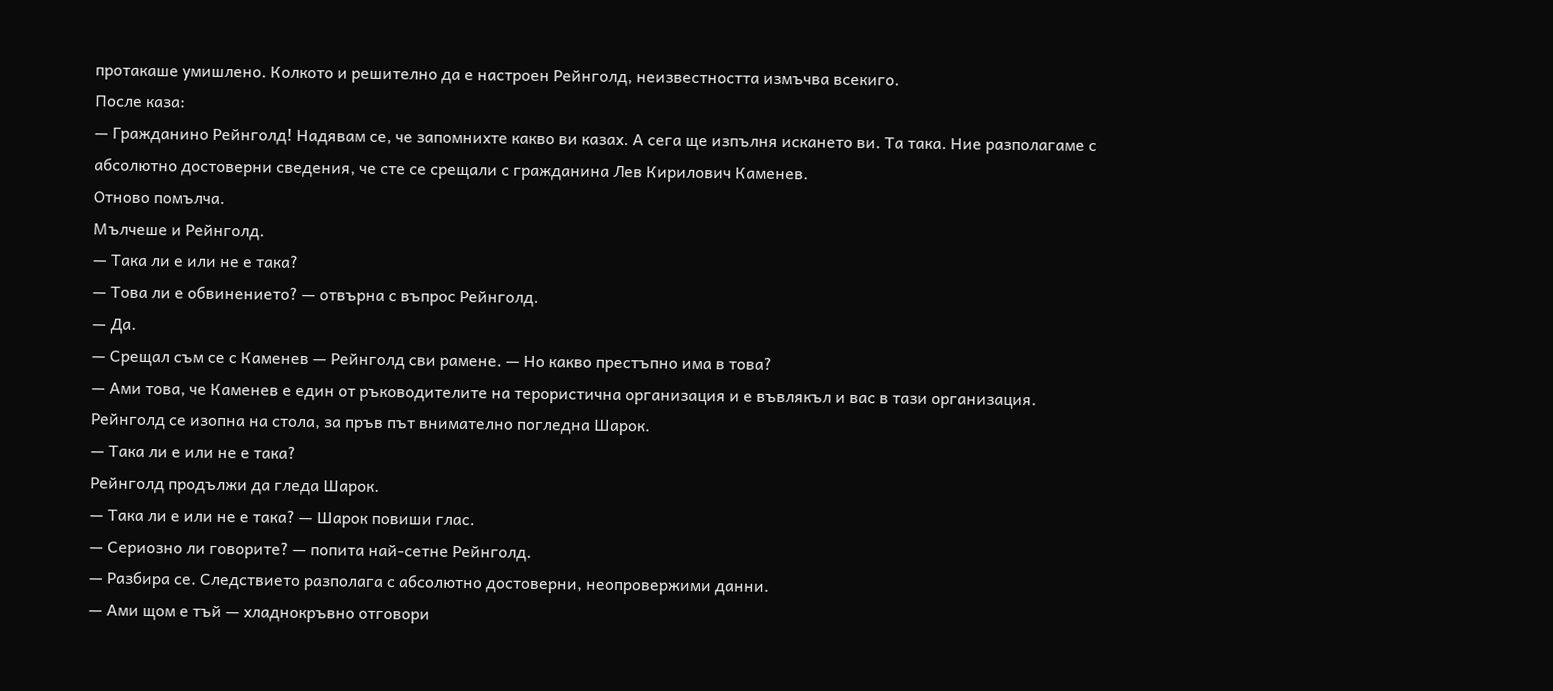протакаше умишлено. Колкото и решително да е настроен Рейнголд, неизвестността измъчва всекиго.
После каза:
— Гражданино Рейнголд! Надявам се, че запомнихте какво ви казах. А сега ще изпълня искането ви. Та така. Ние разполагаме с абсолютно достоверни сведения, че сте се срещали с гражданина Лев Кирилович Каменев.
Отново помълча.
Мълчеше и Рейнголд.
— Така ли е или не е така?
— Това ли е обвинението? — отвърна с въпрос Рейнголд.
— Да.
— Срещал съм се с Каменев — Рейнголд сви рамене. — Но какво престъпно има в това?
— Ами това, че Каменев е един от ръководителите на терористична организация и е въвлякъл и вас в тази организация.
Рейнголд се изопна на стола, за пръв път внимателно погледна Шарок.
— Така ли е или не е така?
Рейнголд продължи да гледа Шарок.
— Така ли е или не е така? — Шарок повиши глас.
— Сериозно ли говорите? — попита най-сетне Рейнголд.
— Разбира се. Следствието разполага с абсолютно достоверни, неопровержими данни.
— Ами щом е тъй — хладнокръвно отговори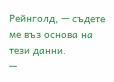Рейнголд, — съдете ме въз основа на тези данни.
—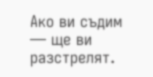Ако ви съдим — ще ви разстрелят.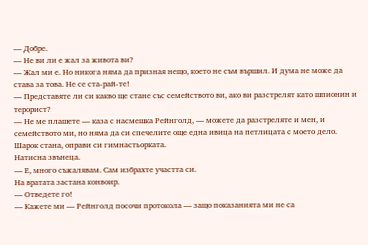— Добре.
— Не ви ли е жал за живота ви?
— Жал ми е. Но никога няма да призная нещо, което не съм вършил. И дума не може да става за това. Не се ста-рай-те!
— Представяте ли си какво ще стане със семейството ви, ако ви разстрелят като шпионин и терорист?
— Не ме плашете — каза с насмешка Рейнголд, — можете да разстреляте и мен, и семейството ми, но няма да си спечелите още една ивица на петлицата с моето дело.
Шарок стана, оправи си гимнастьорката.
Натисна звънеца.
— Е, много съжалявам. Сам избрахте участта си.
На вратата застана конвоир.
— Отведете го!
— Кажете ми — Рейнголд посочи протокола — защо показанията ми не са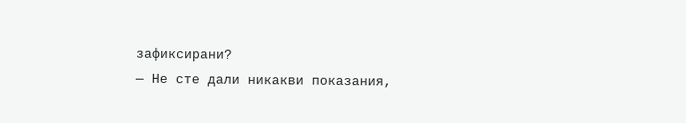зафиксирани?
— Не сте дали никакви показания,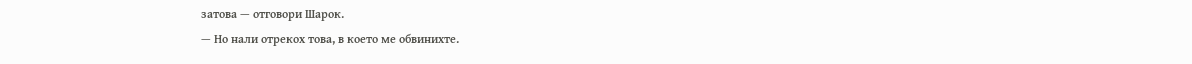затова — отговори Шарок.
— Но нали отрекох това, в което ме обвинихте.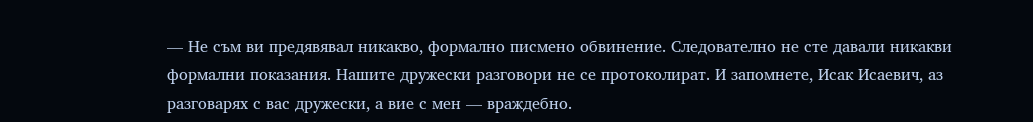— Не съм ви предявявал никакво, формално писмено обвинение. Следователно не сте давали никакви формални показания. Нашите дружески разговори не се протоколират. И запомнете, Исак Исаевич, аз разговарях с вас дружески, а вие с мен — враждебно.